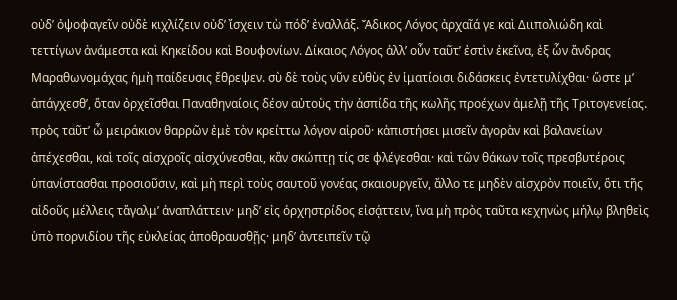οὐδʼ ὀψοφαγεῖν οὐδὲ κιχλίζειν οὐδʼ ἴσχειν τὼ πόδʼ ἐναλλάξ. Ἄδικος Λόγος ἀρχαῖά γε καὶ Διιπολιώδη καὶ τεττίγων ἀνάμεστα καὶ Κηκείδου καὶ Βουφονίων. Δίκαιος Λόγος ἀλλʼ οὖν ταῦτʼ ἐστὶν ἐκεῖνα, ἐξ ὧν ἄνδρας Μαραθωνομάχας ἡμὴ παίδευσις ἔθρεψεν. σὺ δὲ τοὺς νῦν εὐθὺς ἐν ἱματίοισι διδάσκεις ἐντετυλίχθαι· ὥστε μʼ ἀπάγχεσθʼ, ὅταν ὀρχεῖσθαι Παναθηναίοις δέον αὐτοὺς τὴν ἀσπίδα τῆς κωλῆς προέχων ἀμελῇ τῆς Τριτογενείας. πρὸς ταῦτʼ ὦ μειράκιον θαρρῶν ἐμὲ τὸν κρείττω λόγον αἱροῦ· κἀπιστήσει μισεῖν ἀγορὰν καὶ βαλανείων ἀπέχεσθαι, καὶ τοῖς αἰσχροῖς αἰσχύνεσθαι, κἂν σκώπτῃ τίς σε φλέγεσθαι· καὶ τῶν θάκων τοῖς πρεσβυτέροις ὑπανίστασθαι προσιοῦσιν, καὶ μὴ περὶ τοὺς σαυτοῦ γονέας σκαιουργεῖν, ἄλλο τε μηδὲν αἰσχρὸν ποιεῖν, ὅτι τῆς αἰδοῦς μέλλεις τἄγαλμʼ ἀναπλάττειν· μηδʼ εἰς ὀρχηστρίδος εἰσᾴττειν, ἵνα μὴ πρὸς ταῦτα κεχηνὼς μήλῳ βληθεὶς ὑπὸ πορνιδίου τῆς εὐκλείας ἀποθραυσθῇς· μηδʼ ἀντειπεῖν τῷ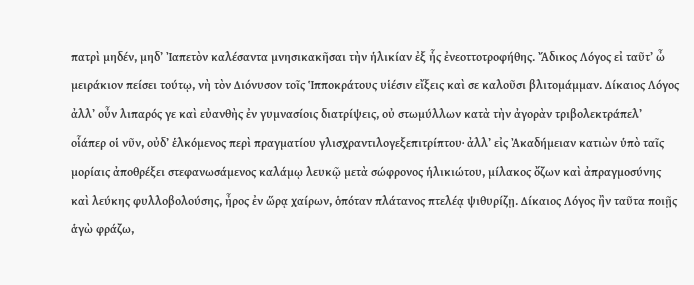πατρὶ μηδέν, μηδʼ Ἰαπετὸν καλέσαντα μνησικακῆσαι τὴν ἡλικίαν ἐξ ἧς ἐνεοττοτροφήθης. Ἄδικος Λόγος εἰ ταῦτʼ ὦ μειράκιον πείσει τούτῳ, νὴ τὸν Διόνυσον τοῖς Ἱπποκράτους υἱέσιν εἴξεις καὶ σε καλοῦσι βλιτομάμμαν. Δίκαιος Λόγος ἀλλʼ οὖν λιπαρός γε καὶ εὐανθὴς ἐν γυμνασίοις διατρίψεις, οὐ στωμύλλων κατὰ τὴν ἀγορὰν τριβολεκτράπελʼ οἷάπερ οἱ νῦν, οὐδʼ ἑλκόμενος περὶ πραγματίου γλισχραντιλογεξεπιτρίπτου· ἀλλʼ εἰς Ἀκαδήμειαν κατιὼν ὑπὸ ταῖς μορίαις ἀποθρέξει στεφανωσάμενος καλάμῳ λευκῷ μετὰ σώφρονος ἡλικιώτου, μίλακος ὄζων καὶ ἀπραγμοσύνης καὶ λεύκης φυλλοβολούσης, ἦρος ἐν ὥρᾳ χαίρων, ὁπόταν πλάτανος πτελέᾳ ψιθυρίζῃ. Δίκαιος Λόγος ἢν ταῦτα ποιῇς ἁγὼ φράζω,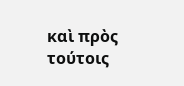καὶ πρὸς τούτοις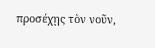προσέχῃς τὸν νοῦν,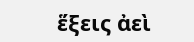ἕξεις ἀεὶ